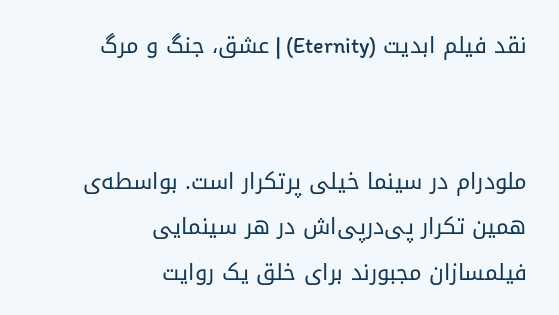نقد فیلم ابدیت (Eternity) | عشق، جنگ و مرگ


ملودرام در سینما خیلی پرتکرار است. بواسطه‌ی همین تکرار پی‌درپی‌اش در هر سینمایی فیلمسازان مجبورند برای خلق یک روایت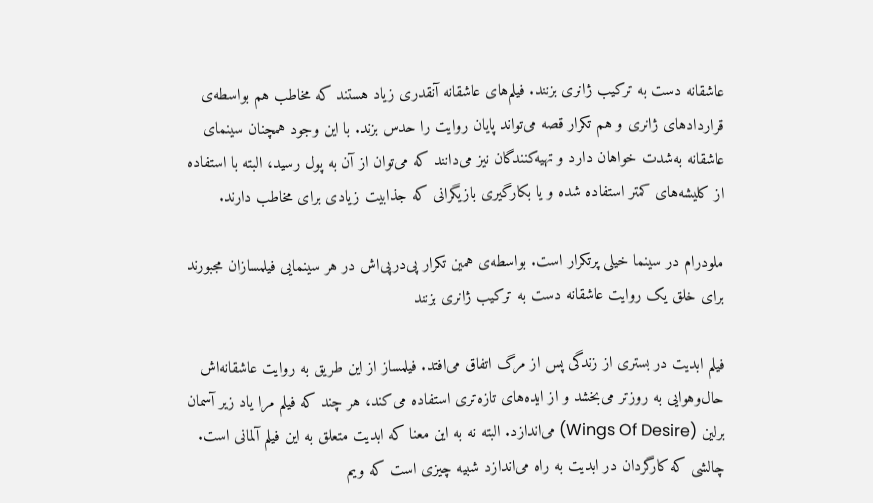عاشقانه دست به ترکیب ژانری بزنند. فیلم‌های عاشقانه آنقدری زیاد هستند که مخاطب هم بواسطه‌ی قراردادهای ژانری و هم تکرار قصه می‌تواند پایان روایت را حدس بزند. با این وجود همچنان سینمای عاشقانه به‌شدت خواهان دارد و تهیه‌کنندگان نیز می‌دانند که می‌توان از آن به پول رسید، البته با استفاده از کلیشه‌های کمتر استفاده شده و یا بکارگیری بازیگرانی که جذابیت زیادی برای مخاطب دارند.

ملودرام در سینما خیلی پرتکرار است. بواسطه‌ی همین تکرار پی‌درپی‌اش در هر سینمایی فیلمسازان مجبورند برای خلق یک روایت عاشقانه دست به ترکیب ژانری بزنند

فیلم ابدیت در بستری از زندگی پس از مرگ اتفاق می‌افتد. فیلمساز از این طریق به روایت عاشقانه‌اش حال‌وهوایی به روز‌تر می‌بخشد و از ایده‌های تازه‌تری استفاده می‌کند، هر چند که فیلم مرا یاد زیر آسمان برلین (Wings Of Desire) می‌اندازد. البته نه به این معنا که ابدیت متعلق به این فیلم آلمانی است. چالشی که کارگردان در ابدیت به راه می‌اندازد شبیه چیزی است که ویم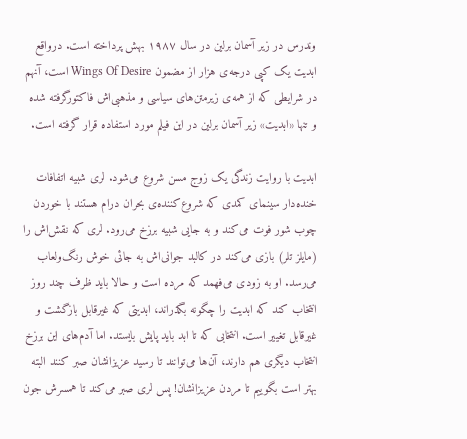وندرس در زیر آسمان برلین در سال ۱۹۸۷ بهش پرداخته است. درواقع ابدیت یک کپی درجه‌ی هزار از مضمون Wings Of Desire است، آنهم در شرایطی که از همه‌ی زیرمتن‌های سیاسی و مذهبی‌اش فاکتورگرفته شده و تنها «ابدیت» زیر آسمان برلین در این فیلم مورد استفاده قرار گرفته است.

ابدیت با روایت زندگی یک زوج مسن شروع می‌شود. لری شبیه اتفافات خنده‌دار سینمای کمدی که شروع‌کننده‌ی بحران درام هستند با خوردن چوب شور فوت می‌کند و به جایی شبیه برزخ می‌رود. لری که نقش‌اش را (مایلز تلر) بازی می‌کند در کالبد جوانی‌اش به جائی خوش رنگ‌ولعاب می‌رسد. او به زودی می‌فهمد که مرده است و حالا باید ظرف چند روز انتخاب کند که ابدیت را چگونه بگذراند، ابدیتی که غیرقابل بازگشت و غیرقابل تغییر است. انتخابی که تا ابد باید پایش بایستد. اما آدم‌های این برزخ انتخاب دیگری هم دارند، آن‌ها می‌توانند تا رسید عزیزانشان صبر کنند البته بهتر است بگوییم تا مردن عزیزانشان! پس لری صبر می‌کند تا همسرش جون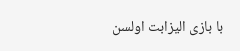با بازی الیزابت اولسن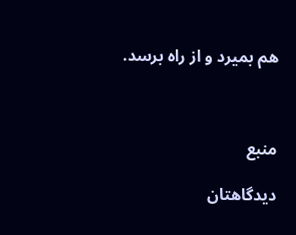هم بمیرد و از راه برسد.



منبع

دیدگاهتان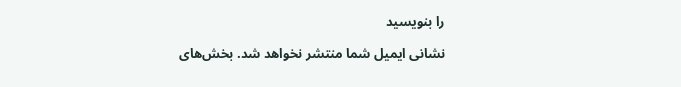را بنویسید

نشانی ایمیل شما منتشر نخواهد شد. بخش‌های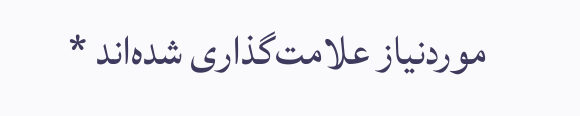موردنیاز علامت‌گذاری شده‌اند *